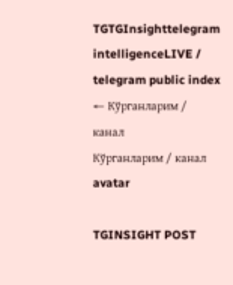TGTGInsighttelegram intelligenceLIVE / telegram public index
← Кўрганларим / канал
Кўрганларим / канал avatar

TGINSIGHT POST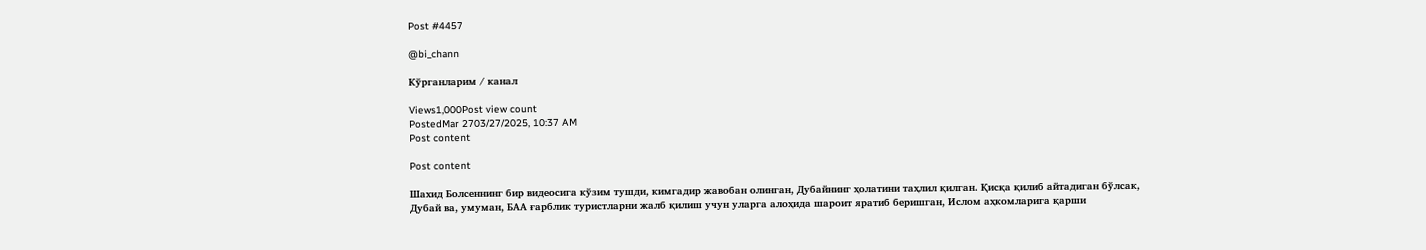Post #4457

@bi_chann

Кўрганларим / канал

Views1,000Post view count
PostedMar 2703/27/2025, 10:37 AM
Post content

Post content

Шахид Болсеннинг бир видеосига кўзим тушди, кимгадир жавобан олинган, Дубайнинг ҳолатини таҳлил қилган. Қисқа қилиб айтадиган бўлсак, Дубай ва, умуман, БАА ғарблик туристларни жалб қилиш учун уларга алоҳида шароит яратиб беришган, Ислом аҳкомларига қарши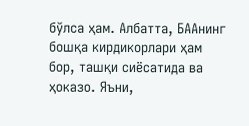бўлса ҳам. Албатта, БААнинг бошқа кирдикорлари ҳам бор, ташқи сиёсатида ва ҳоказо. Яъни,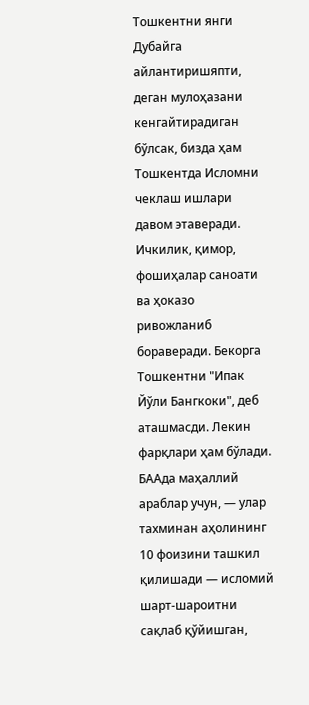Тошкентни янги Дубайга айлантиришяпти, деган мулоҳазани кенгайтирадиган бўлсак, бизда ҳам Тошкентда Исломни чеклаш ишлари давом этаверади. Ичкилик, қимор, фошиҳалар саноати ва ҳоказо ривожланиб бораверади. Бекорга Тошкентни "Ипак Йўли Бангкоки", деб аташмасди. Лекин фарқлари ҳам бўлади. БААда маҳаллий араблар учун, — улар тахминан аҳолининг 10 фоизини ташкил қилишади — исломий шарт-шароитни сақлаб қўйишган,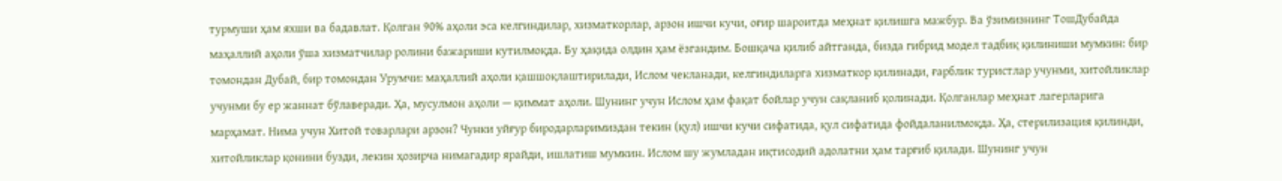турмуши ҳам яхши ва бадавлат. Қолган 90% аҳоли эса келгиндилар, хизматкорлар, арзон ишчи кучи, оғир шароитда меҳнат қилишга мажбур. Ва ўзимизнинг ТошДубайда маҳаллий аҳоли ўша хизматчилар ролини бажариши кутилмоқда. Бу ҳақида олдин ҳам ёзгандим. Бошқача қилиб айтганда, бизда гибрид модел тадбиқ қилиниши мумкин: бир томондан Дубай, бир томондан Урумчи: маҳаллий аҳоли қашшоқлаштирилади, Ислом чекланади, келгиндиларга хизматкор қилинади, ғарблик туристлар учунми, хитойликлар учунми бу ер жаннат бўлаверади. Ҳа, мусулмон аҳоли — қиммат аҳоли. Шунинг учун Ислом ҳам фақат бойлар учун сақланиб қолинади. Қолганлар меҳнат лагерларига марҳамат. Нима учун Хитой товарлари арзон? Чунки уйғур биродарларимиздан текин (қул) ишчи кучи сифатида, қул сифатида фойдаланилмоқда. Ҳа, стерилизация қилинди, хитойликлар қонини бузди, лекин ҳозирча нимагадир ярайди, ишлатиш мумкин. Ислом шу жумладан иқтисодий адолатни ҳам тарғиб қилади. Шунинг учун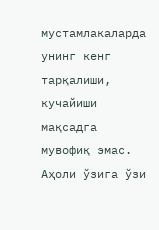мустамлакаларда унинг кенг тарқалиши, кучайиши мақсадга мувофиқ эмас. Аҳоли ўзига ўзи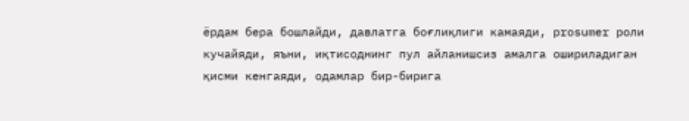ёрдам бера бошлайди, давлатга боғлиқлиги камаяди, prosumer роли кучайяди, яъни, иқтисоднинг пул айланишсиз амалга ошириладиган қисми кенгаяди, одамлар бир-бирига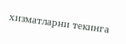хизматларни текинга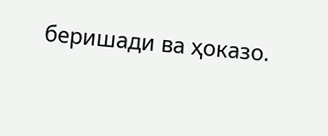беришади ва ҳоказо.